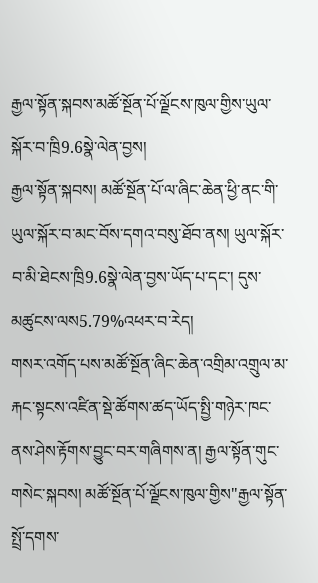རྒྱལ་སྟོན་སྐབས་མཚོ་སྔོན་པོ་ལྗོངས་ཁུལ་གྱིས་ཡུལ་སྐོར་བ་ཁྲི9.6སྣེ་ལེན་བྱས།
རྒྱལ་སྟོན་སྐབས། མཚོ་སྔོན་པོ་ལ་ཞིང་ཆེན་ཕྱི་ནང་གི་ཡུལ་སྐོར་བ་མང་བོས་དགའ་བསུ་ཐོབ་ནས། ཡུལ་སྐོར་བ་མི་ཐེངས་ཁྲི9.6སྣེ་ལེན་བྱས་ཡོད་པ་དང་། དུས་མཚུངས་ལས5.79%འཕར་བ་རེད།
གསར་འགོད་པས་མཚོ་སྔོན་ཞིང་ཆེན་འགྲིམ་འགྲུལ་མ་རྐང་སྟངས་འཛིན་སྡེ་ཚོགས་ཚད་ཡོད་སྤྱི་གཉེར་ཁང་ནས་ཤེས་རྟོགས་བྱུང་བར་གཞིགས་ན། རྒྱལ་སྟོན་གུང་གསེང་སྐབས། མཚོ་སྔོན་པོ་ལྗོངས་ཁུལ་གྱིས"རྒྱལ་སྟོན་སྤྲོ་དགས་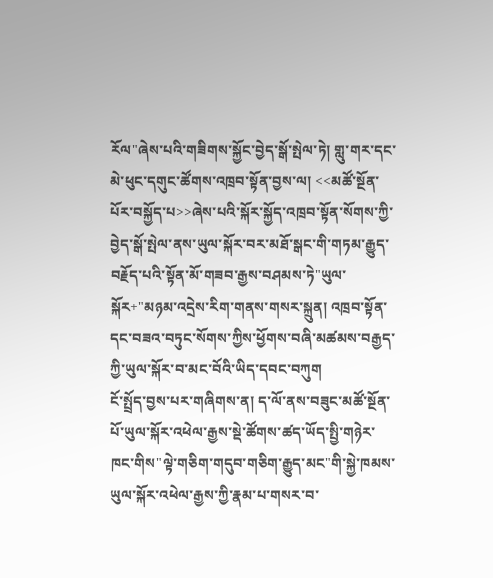རོལ"ཞེས་པའི་གཟིགས་སྐྱོང་བྱེད་སྒོ་སྤེལ་ཏེ། གླུ་གར་དང་མེ་ཕུང་དགུང་ཚོགས་འཁྲབ་སྟོན་བྱས་ལ། <<མཚོ་སྔོན་པོར་བསྐྱོད་པ>>ཞེས་པའི་སྐོར་སྐྱོད་འཁྲབ་སྟོན་སོགས་ཀྱི་བྱེད་སྒོ་སྤེལ་ནས་ཡུལ་སྐོར་བར་མཐོ་སྒང་གི་གཏམ་རྒྱུད་བརྗོད་པའི་སྟོན་མོ་གཟབ་རྒྱས་བཤམས་ཏེ"ཡུལ་སྐོར+"མཉམ་འདྲེས་རིག་གནས་གསར་སྐྲུན། འཁྲབ་སྟོན་དང་བཟའ་བཏུང་སོགས་ཀྱིས་ཕྱོགས་བཞི་མཚམས་བརྒྱད་ཀྱི་ཡུལ་སྐོར་བ་མང་བོའི་ཡིད་དབང་བཀུག
ངོ་སྤྲོད་བྱས་པར་གཞིགས་ན། ད་ལོ་ནས་བཟུང་མཚོ་སྔོན་པོ་ཡུལ་སྐོར་འཕེལ་རྒྱས་སྡེ་ཚོགས་ཚད་ཡོད་སྤྱི་གཉེར་ཁང་གིས"ལྟེ་གཅིག་གདུབ་གཅིག་རྒྱུད་མང"གི་སྐྱེ་ཁམས་ཡུལ་སྐོར་འཕེལ་རྒྱས་ཀྱི་རྣམ་པ་གསར་བ་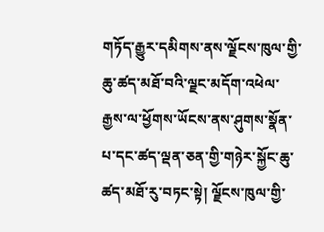གཏོད་རྒྱུར་དམིགས་ནས་ལྗོངས་ཁུལ་གྱི་ཆུ་ཚད་མཐོ་བའི་ལྗང་མདོག་འཕེལ་རྒྱས་ལ་ཕྱོགས་ཡོངས་ནས་ཤུགས་སྣོན་པ་དང་ཚད་ལྡན་ཅན་གྱི་གཉེར་སྐྱོང་ཆུ་ཚད་མཐོ་རུ་བཏང་སྟེ། ལྗོངས་ཁུལ་གྱི་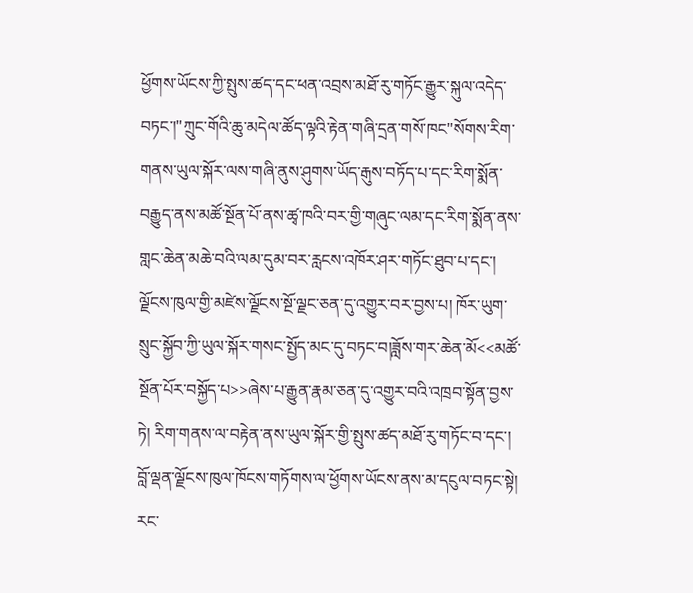ཕྱོགས་ཡོངས་ཀྱི་སྤུས་ཚད་དང་ཕན་འབྲས་མཐོ་རུ་གཏོང་རྒྱུར་སྐུལ་འདེད་བཏང་།"ཀྲུང་གོའི་ཆུ་མདེལ་ཚོད་ལྟའི་རྟེན་གཞི་དྲན་གསོ་ཁང"སོགས་རིག་གནས་ཡུལ་སྐོར་ལས་གཞི་ནུས་ཤུགས་ཡོད་རྒུས་བཏོད་པ་དང་རིག་སྨོན་བརྒྱུད་ནས་མཚོ་སྔོན་པོ་ནས་ཚྭ་ཁའི་བར་གྱི་གཞུང་ལམ་དང་རིག་སྨོན་ནས་གླང་ཆེན་མཆེ་བའི་ལམ་དུམ་བར་རླངས་འཁོར་ཤར་གཏོང་ཐུབ་པ་དང་། ལྗོངས་ཁུལ་གྱི་མཛེས་ལྗོངས་སྔོ་ལྗང་ཅན་དུ་འགྱུར་བར་བྱས་པ། ཁོར་ཡུག་སྲུང་སྐྱོབ་ཀྱི་ཡུལ་སྐོར་གསང་སྤྱོད་མང་དུ་བཏང་བ།ཟློས་གར་ཆེན་མོ<<མཚོ་སྔོན་པོར་བསྐྱོད་པ>>ཞེས་པ་རྒྱུན་རྣམ་ཅན་དུ་འགྱུར་བའི་འཁྲབ་སྟོན་བྱས་ཏེ། རིག་གནས་ལ་བརྟེན་ནས་ཡུལ་སྐོར་གྱི་སྤུས་ཚད་མཐོ་རུ་གཏོང་བ་དང་། བློ་ལྡན་ལྗོངས་ཁུལ་ཁོངས་གཏོགས་ལ་ཕྱོགས་ཡོངས་ནས་མ་དངུལ་བཏང་སྟེ། རང་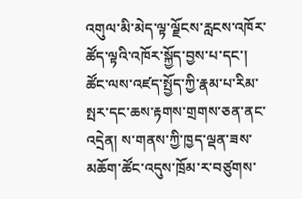འགུལ་མི་མེད་ལྟ་ལྗོངས་རླངས་འཁོར་ཚོད་ལྟའི་འཁོར་སྐྱོད་བྱས་པ་དང་། ཚོང་ལས་འཛད་སྤྱོད་ཀྱི་རྣམ་པ་རིམ་སྤར་དང་ཆས་རྟགས་གྲགས་ཅན་ནང་འདྲེན། ས་གནས་ཀྱི་ཁྱད་ལྡན་ཟས་མཆོག་ཚོང་འདུས་ཁྲོམ་ར་བཙུགས་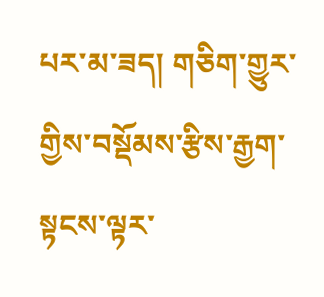པར་མ་ཟད། གཅིག་གྱུར་གྱིས་བསྡོམས་རྩིས་རྒྱག་སྟངས་ལྟར་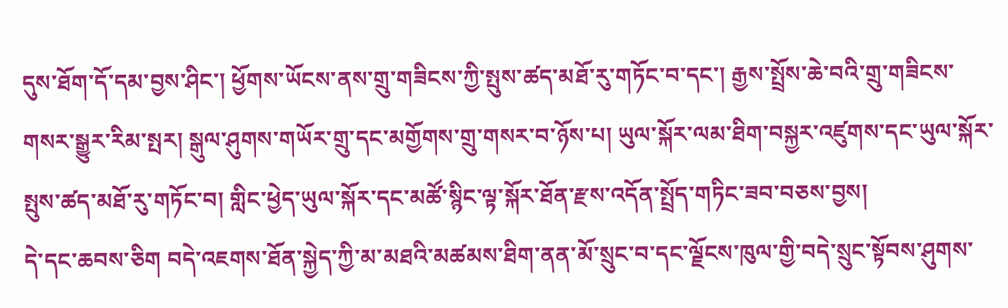དུས་ཐོག་དོ་དམ་བྱས་ཤིང་། ཕྱོགས་ཡོངས་ནས་གྲུ་གཟིངས་ཀྱི་སྤུས་ཚད་མཐོ་རུ་གཏོང་བ་དང་། རྒྱས་སྤྲོས་ཆེ་བའི་གྲུ་གཟིངས་གསར་སྒྱུར་རིམ་སྤར། སྒུལ་ཤུགས་གཡོར་གྲུ་དང་མགྱོགས་གྲུ་གསར་བ་ཉོས་པ། ཡུལ་སྐོར་ལམ་ཐིག་བསྐྱར་འཛུགས་དང་ཡུལ་སྐོར་སྤུས་ཚད་མཐོ་རུ་གཏོང་བ། གླིང་ཕྱེད་ཡུལ་སྐོར་དང་མཚོ་སྙིང་ལྟ་སྐོར་ཐོན་རྫས་འདོན་སྤྲོད་གཏིང་ཟབ་བཅས་བྱས།
དེ་དང་ཆབས་ཅིག བདེ་འཇགས་ཐོན་སྐྱེད་ཀྱི་མ་མཐའི་མཚམས་ཐིག་ནན་མོ་སྲུང་བ་དང་ལྗོངས་ཁུལ་གྱི་བདེ་སྲུང་སྟོབས་ཤུགས་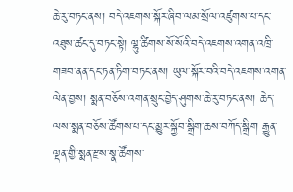ཆེ་རུ་བཏང་ནས། བདེ་འཇགས་སྐོར་ཞིབ་ལམ་སྲོལ་འཛུགས་པ་དང་འཐུས་ཚང་དུ་བཏང་སྟེ། ལྷུ་ཚིགས་སོ་སོའི་བདེ་འཇགས་འགན་འཁྲི་གཟབ་ནན་དང་ཏན་ཏིག་བཏང་ནས། ཡུལ་སྐོར་བའི་བདེ་འཇགས་འགན་ལེན་བྱས། སྨན་བཅོས་འགན་སྲུང་བྱེད་ཤུགས་ཆེ་རུ་བཏང་ནས། ཆེད་ལས་སྨན་བཅོས་ཚོགས་པ་དང་མྱུར་སྐྱོབ་སྒྲིག་ཆས་བཀོད་སྒྲིག རྒྱུན་ལྡན་གྱི་སྨན་རྫས་སྣ་ཚོགས་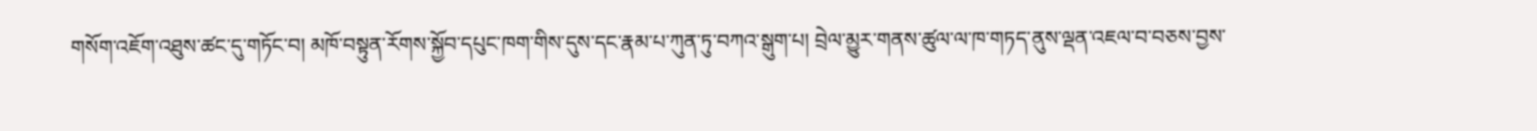གསོག་འཇོག་འཐུས་ཚང་དུ་གཏོང་བ། མཁོ་བསྟུན་རོགས་སྐྱོབ་དཔུང་ཁག་གིས་དུས་དང་རྣམ་པ་ཀུན་ཏུ་བཀའ་སྒུག་པ། བྲེལ་མྱུར་གནས་ཚུལ་ལ་ཁ་གཏད་ནུས་ལྡན་འཇལ་བ་བཅས་བྱས་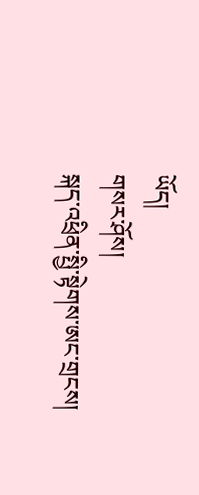ཡོད།
གསར་ཤོས།
སྐད་འཕྲིན་སྤྱི་སྟེགས་ཨང་གྲངས།